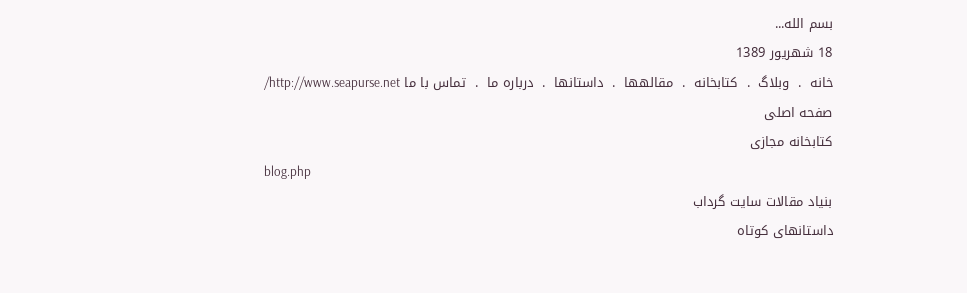بسم الله...
18 شهریور 1389
خانه  .  وبلاگ  .  کتابخانه  .  مقالهها  .  داستانها  .  درباره ما  .  تماس با ما http://www.seapurse.net/
صفحه اصلی
کتابخانه مجازی
blog.php
بنیاد مقالات سایت گرداب
داستانهای کوتاه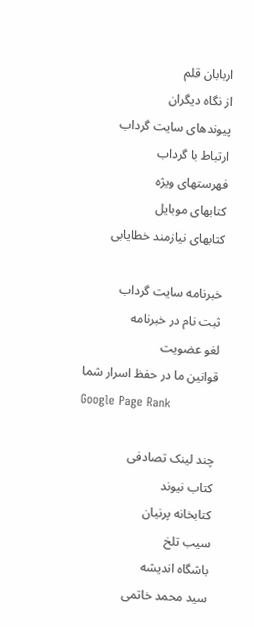اربابان قلم
از نگاه دیگران
پیوندهای سایت گرداب
ارتباط با گرداب
فهرستهای ویژه
کتابهای موبایل
کتابهای نیازمند خطایابی

خبرنامه سایت گرداب
ثبت نام در خبرنامه
لغو عضویت
قوانین ما در حفظ اسرار شما
Google Page Rank

چند لینک تصادفی
کتاب نیوند
کتابخانه پرنیان
سیب تلخ
باشگاه اندیشه
سید محمد خاتمی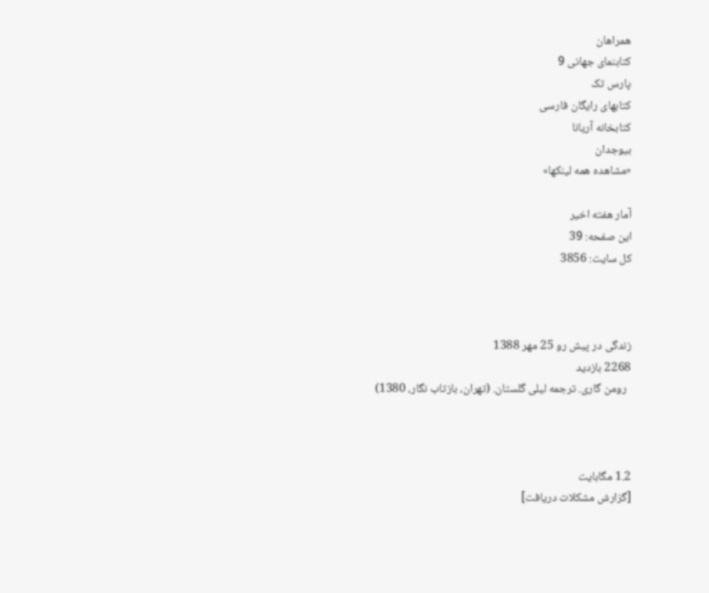همراهان
کتابنمای جهانی 9
پارس تک
کتابهای رایگان فارسی
کتابخانه آریانا
بیوجدان
«مشاهده همه لینکها»

آمار هفته اخیر
این صفحه: 39
کل سایت: 3856



زندگی در پیش رو 25 مهر 1388
2268 بازدید
  رومن گاری. ترجمه لیلی گلستان. (تهران، بازتاب نگار، 1380)



1.2 مگابایت
[گزارش مشکلات دریافت]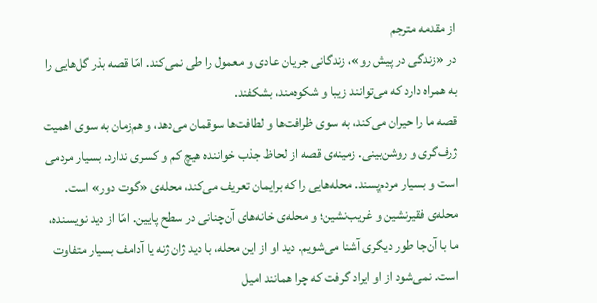از مقدمه مترجم
در «زندگی در پیش رو»، زندگانی جریان عادی و معمول را طی نمی‌کند. امّا قصه بذر گل‌هایی را به همراه دارد که می‌توانند زیبا و شکوه‌مند، بشکفند.
قصه ما را حیران می‌کند، به سوی ظرافت‌ها و لطافت‌ها سوقمان می‌دهد، و هم‌زمان به سوی اهمیت ژرف‌گری و روشن‌بینی. زمینه‌ی قصه از لحاظ جذب خواننده هیچ کم و کسری ندارد. بسیار مردمی است و بسیار مردم‌پسند. محله‌هایی را که برایمان تعریف می‌کند، محله‌ی «گوت دور» است. محله‌ی فقیرنشین و غریب‌نشین؛ و محله‌ی خانه‌های آن‌چنانی در سطح پایین. امّا از دید نویسنده، ما با آن‌جا طور دیگری آشنا می‌شویم. دید او از این محله، با دید ژان ژنه یا آدامف بسیار متفاوت است. نمی‌شود از او ایراد گرفت که چرا همانند امیل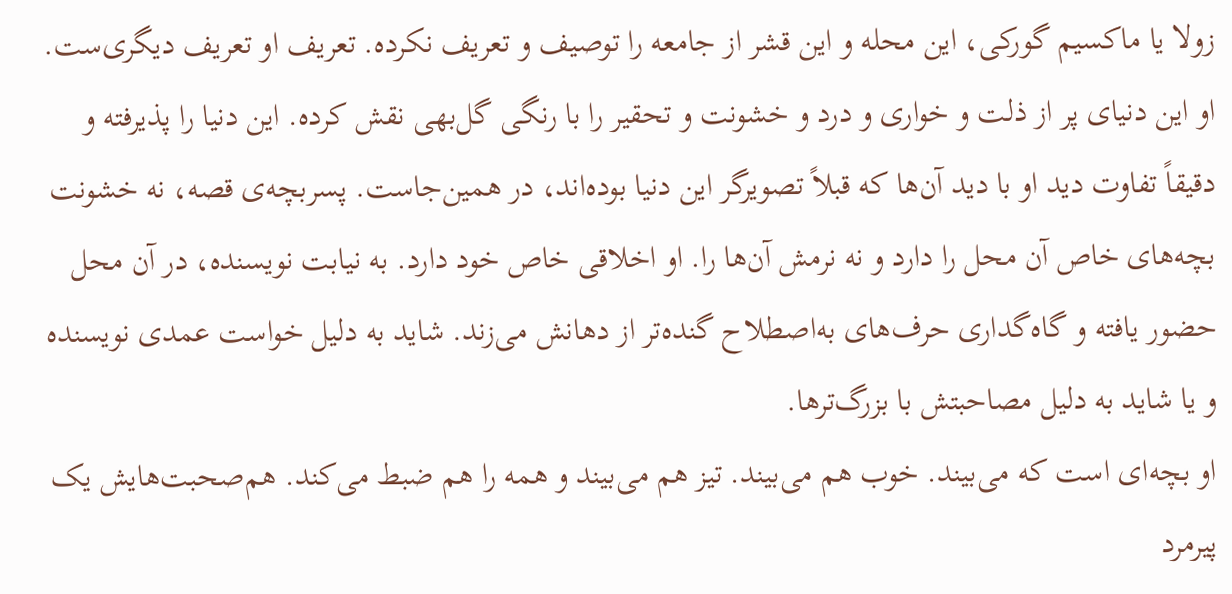زولا یا ماکسیم گورکی، این محله و این قشر از جامعه را توصیف و تعریف نکرده. تعریف او تعریف دیگری‌ست.
او این دنیای پر از ذلت و خواری و درد و خشونت و تحقیر را با رنگی گل‌بهی نقش کرده. این دنیا را پذیرفته و دقیقاً تفاوت دید او با دید ‌آن‌ها که قبلاً تصویرگر این دنیا بوده‌اند، در همین‌جاست. پسربچه‌ی قصه، نه خشونت بچه‌های خاص آن محل را دارد و نه نرمش ‌آن‌ها را. او اخلاقی خاص خود دارد. به نیابت نویسنده، در آن محل حضور یافته و گاه‌گداری حرف‌های به‌اصطلاح گنده‌تر از دهانش می‌زند. شاید به دلیل خواست عمدی نویسنده و یا شاید به دلیل مصاحبتش با بزرگ‌ترها.
او بچه‌ای است که می‌بیند. خوب هم می‌بیند. تیز هم می‌بیند و همه را هم ضبط می‌کند. هم‌صحبت‌هایش یک پیرمرد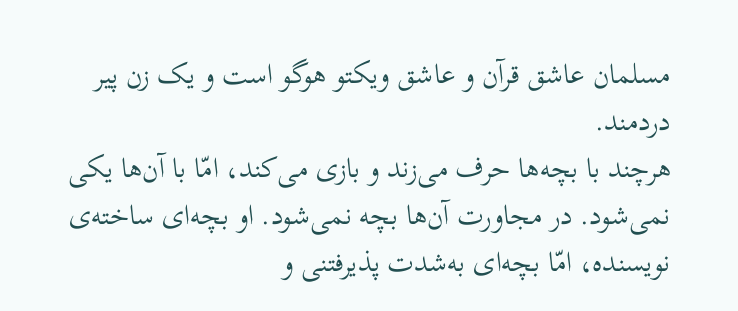مسلمان عاشق قرآن و عاشق ویکتو هوگو است و یک زن پیر دردمند.
هرچند با بچه‌ها حرف می‌زند و بازی می‌کند، امّا با ‌آن‌ها یکی نمی‌شود. در مجاورت ‌آن‌ها بچه نمی‌شود. او بچه‌ای ساخته‌ی نویسنده، امّا بچه‌ای به‌شدت پذیرفتنی و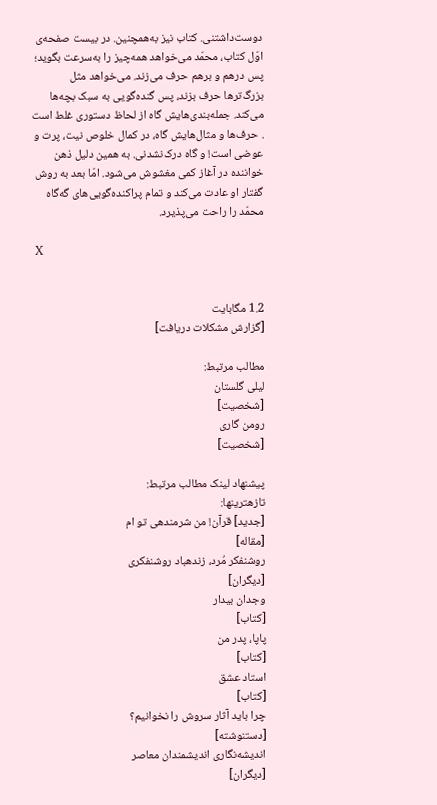دوست‌داشتنی. کتاب نیز به‌همچنین. در بیست صفحه‌ی اوّل کتاب، محمّد می‌خواهد همه‌چیز را به‌سرعت بگوید؛ پس درهم و برهم حرف می‌زند. می‌خواهد مثل بزرگ‌ترها حرف بزند، پس گنده‌گویی به سبک بچه‌ها می‌کند. جمله‌بندی‌هایش گاه از لحاظ دستوری غلط است . حرف‌ها و مثال‌هایش گاه، در کمال خلوص نیت، پرت و عوضی است! و گاه درک‌نشدنی. به همین دلیل ذهن خواننده در آغاز کمی مغشوش می‌شود. امّا بعد به روش گفتار او عادت می‌کند و تمام پراکنده‌گویی‌های گه‌گاه محمّد را راحت می‌پذیرد.

 X


1.2 مگابایت
[گزارش مشکلات دریافت]

مطالب مرتبط:
لیلی گلستان
[شخصیت]
رومن گاری
[شخصیت]

پیشنهاد لینک مطالب مرتبط:
تازهترینها:
[جدید] قرآن! من شرمندهی تو ام
[مقاله]
روشنفکر مُرد، زندهباد روشنفکری
[دیگران]
وجدان بیدار
[کتاب]
پاپا، پدر من
[کتاب]
استاد عشق
[کتاب]
چرا باید آثار سروش را نخوانیم؟
[دستنوشته]
اندیشه‌نگاری اندیشمندان معاصر
[دیگران]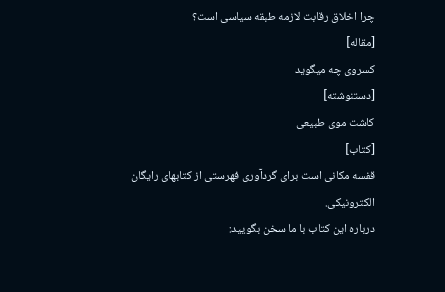چرا اخلاق رقابت لازمه طبقه سیاسی است؟
[مقاله]
کسروی چه میگوید
[دستنوشته]
کاشت موی طبیعی
[کتاب]
قفسه مکانی است برای گردآوری فهرستی از کتابهای رایگان الکترونیکی.
درباره این کتاب با ما سخن بگویید: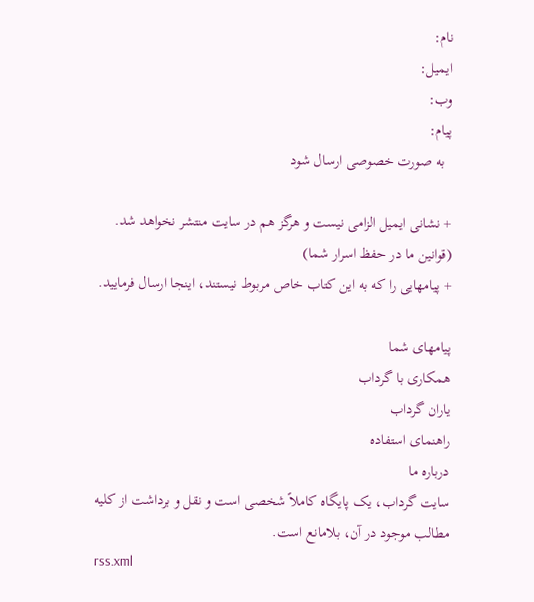نام:
ایمیل:
وب:
پیام:
  به صورت خصوصی ارسال شود

+ نشانی ایمیل الزامی نیست و هرگز هم در سایت منتشر نخواهد شد. (قوانین ما در حفظ اسرار شما)
+ پیامهایی را که به این کتاب خاص مربوط نیستند، اینجا ارسال فرمایید.

پیامهای شما
همکاری با گرداب
یاران گرداب
راهنمای استفاده
درباره ما
سایت گرداب، یک پایگاه کاملاً شخصی است و نقل و برداشت از کلیه مطالب موجود در آن، بلامانع است.
rss.xml